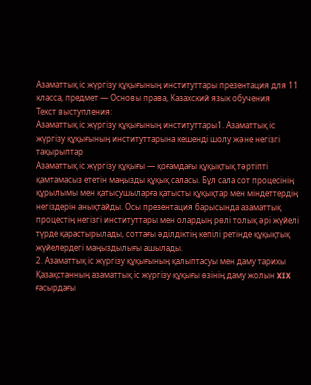Азаматтық іс жүргізу құқығының институттары презентация для 11 класса, предмет — Основы права, Казахский язык обучения
Текст выступления:
Азаматтық іс жүргізу құқығының институттары1. Азаматтық іс жүргізу құқығының институттарына кешенді шолу және негізгі тақырыптар
Азаматтық іс жүргізу құқығы — қоғамдағы құқықтық тәртіпті қамтамасыз ететін маңызды құқық саласы. Бұл сала сот процесінің құрылымы мен қатысушыларға қатысты құқықтар мен міндеттердің негіздерін анықтайды. Осы презентация барысында азаматтық процестің негізгі институттары мен олардың рөлі толық әрі жүйелі түрде қарастырылады, соттағы әділдіктің кепілі ретінде құқықтық жүйелердегi маңыздылығы ашылады.
2. Азаматтық іс жүргізу құқығының қалыптасуы мен даму тарихы
Қазақстанның азаматтық іс жүргізу құқығы өзінің даму жолын XIX ғасырдағы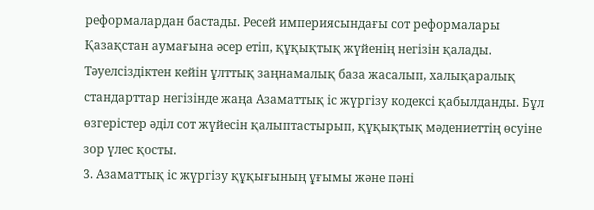реформалардан бастады. Ресей империясындағы сот реформалары Қазақстан аумағына әсер етіп, құқықтық жүйенің негізін қалады. Тәуелсіздіктен кейін ұлттық заңнамалық база жасалып, халықаралық стандарттар негізінде жаңа Азаматтық іс жүргізу кодексі қабылданды. Бұл өзгерістер әділ сот жүйесін қалыптастырып, құқықтық мәдениеттің өсуіне зор үлес қосты.
3. Азаматтық іс жүргізу құқығының ұғымы және пәні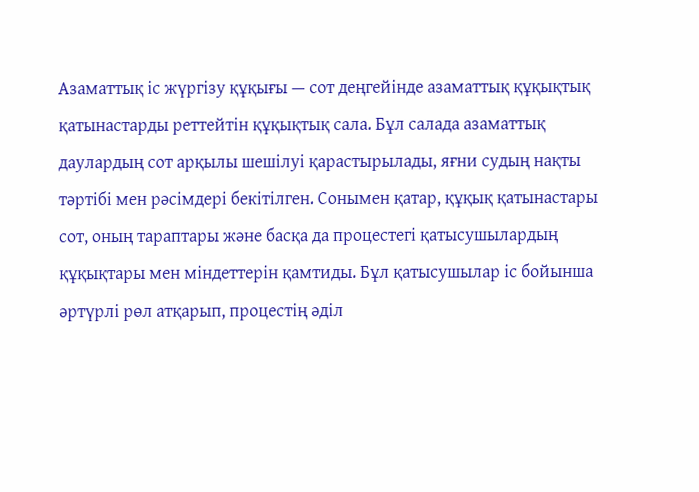Азаматтық іс жүргізу құқығы — сот деңгейінде азаматтық құқықтық қатынастарды реттейтін құқықтық сала. Бұл салада азаматтық даулардың сот арқылы шешілуі қарастырылады, яғни судың нақты тәртібі мен рәсімдері бекітілген. Сонымен қатар, құқық қатынастары сот, оның тараптары және басқа да процестегі қатысушылардың құқықтары мен міндеттерін қамтиды. Бұл қатысушылар іс бойынша әртүрлі рөл атқарып, процестің әділ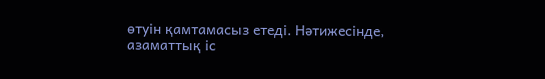өтуін қамтамасыз етеді. Нәтижесінде, азаматтық іс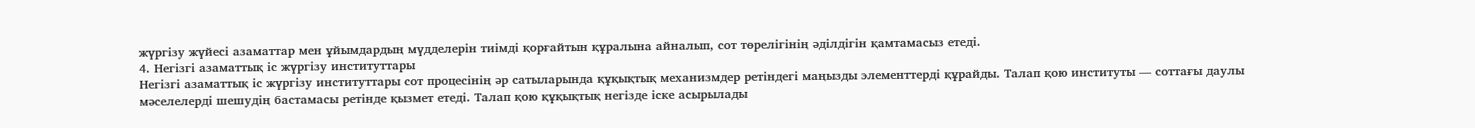жүргізу жүйесі азаматтар мен ұйымдардың мүдделерін тиімді қорғайтын құралына айналып, сот төрелігінің әділдігін қамтамасыз етеді.
4. Негізгі азаматтық іс жүргізу институттары
Негізгі азаматтық іс жүргізу институттары сот процесінің әр сатыларында құқықтық механизмдер ретіндегі маңызды элементтерді құрайды. Талап қою институты — соттағы даулы мәселелерді шешудің бастамасы ретінде қызмет етеді. Талап қою құқықтық негізде іске асырылады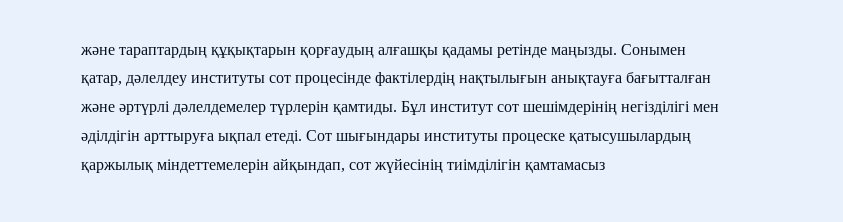және тараптардың құқықтарын қорғаудың алғашқы қадамы ретінде маңызды. Сонымен қатар, дәлелдеу институты сот процесінде фактілердің нақтылығын анықтауға бағытталған және әртүрлі дәлелдемелер түрлерін қамтиды. Бұл институт сот шешімдерінің негізділігі мен әділдігін арттыруға ықпал етеді. Сот шығындары институты процеске қатысушылардың қаржылық міндеттемелерін айқындап, сот жүйесінің тиімділігін қамтамасыз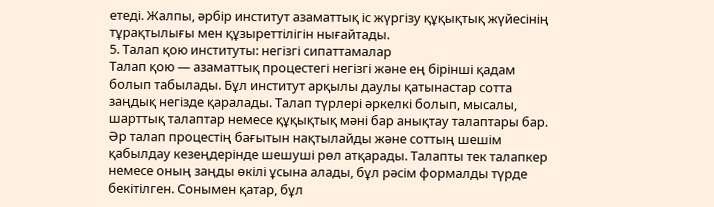етеді. Жалпы, әрбір институт азаматтық іс жүргізу құқықтық жүйесінің тұрақтылығы мен құзыреттілігін нығайтады.
5. Талап қою институты: негізгі сипаттамалар
Талап қою — азаматтық процестегі негізгі және ең бірінші қадам болып табылады. Бұл институт арқылы даулы қатынастар сотта заңдық негізде қаралады. Талап түрлері әркелкі болып, мысалы, шарттық талаптар немесе құқықтық мәні бар анықтау талаптары бар. Әр талап процестің бағытын нақтылайды және соттың шешім қабылдау кезеңдерінде шешуші рөл атқарады. Талапты тек талапкер немесе оның заңды өкілі ұсына алады, бұл рәсім формалды түрде бекітілген. Сонымен қатар, бұл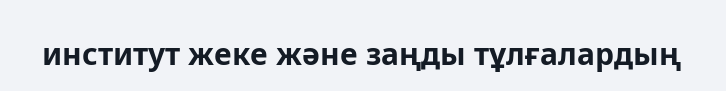институт жеке және заңды тұлғалардың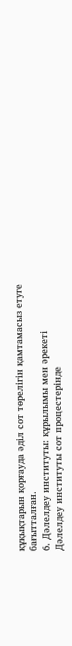құқықтарын қорғауда әділ сот төрелігін қамтамасыз етуге бағытталған.
6. Дәлелдеу институты: құрылымы мен әрекеті
Дәлелдеу институты сот процестерінде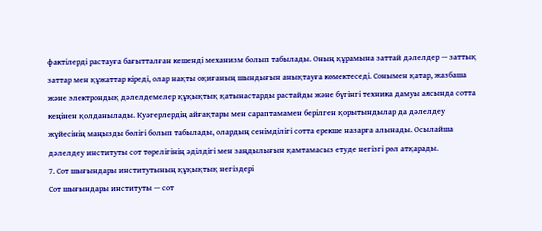фактілерді растауға бағытталған кешенді механизм болып табылады. Оның құрамына заттай дәлелдер — заттық заттар мен құжаттар кіреді, олар нақты оқиғаның шындығын анықтауға көмектеседі. Сонымен қатар, жазбаша және электрондық дәлелдемелер құқықтық қатынастарды растайды және бүгінгі техника дамуы аясында сотта кеңінен қолданылады. Куәгерлердің айғақтары мен сараптамамен берілген қорытындылар да дәлелдеу жүйесінің маңызды бөлігі болып табылады, олардың сенімділігі сотта ерекше назарға алынады. Осылайша дәлелдеу институты сот төрелігінің әділдігі мен заңдылығын қамтамасыз етуде негізгі рөл атқарады.
7. Сот шығындары институтының құқықтық негіздері
Сот шығындары институты — сот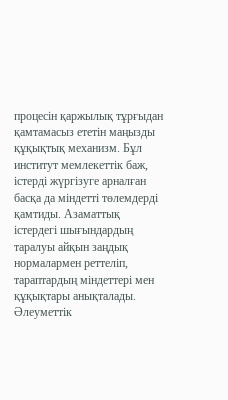процесін қаржылық тұрғыдан қамтамасыз ететін маңызды құқықтық механизм. Бұл институт мемлекеттік баж, істерді жүргізуге арналған басқа да міндетті төлемдерді қамтиды. Азаматтық істердегі шығындардың таралуы айқын заңдық нормалармен реттеліп, тараптардың міндеттері мен құқықтары анықталады. Әлеуметтік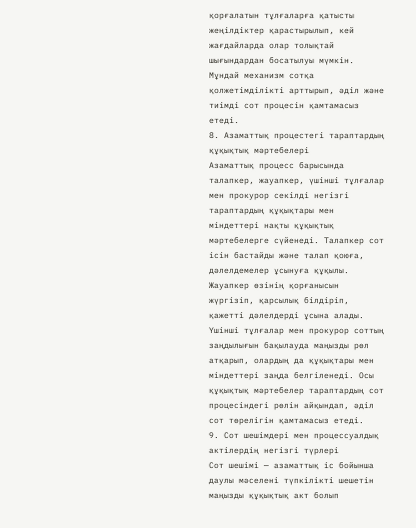қорғалатын тұлғаларға қатысты жеңілдіктер қарастырылып, кей жағдайларда олар толықтай шығындардан босатылуы мүмкін. Мұндай механизм сотқа қолжетімділікті арттырып, әділ және тиімді сот процесін қамтамасыз етеді.
8. Азаматтық процестегі тараптардың құқықтық мәртебелері
Азаматтық процесс барысында талапкер, жауапкер, үшінші тұлғалар мен прокурор секілді негізгі тараптардың құқықтары мен міндеттері нақты құқықтық мәртебелерге сүйенеді. Талапкер сот ісін бастайды және талап қоюға, дәлелдемелер ұсынуға құқылы. Жауапкер өзінің қорғанысын жүргізіп, қарсылық білдіріп, қажетті дәлелдерді ұсына алады. Үшінші тұлғалар мен прокурор соттың заңдылығын бақылауда маңызды рөл атқарып, олардың да құқықтары мен міндеттері заңда белгіленеді. Осы құқықтық мәртебелер тараптардың сот процесіндегі рөлін айқындап, әділ сот төрелігін қамтамасыз етеді.
9. Сот шешімдері мен процессуалдық актілердің негізгі түрлері
Сот шешімі — азаматтық іс бойынша даулы мәселені түпкілікті шешетін маңызды құқықтық акт болып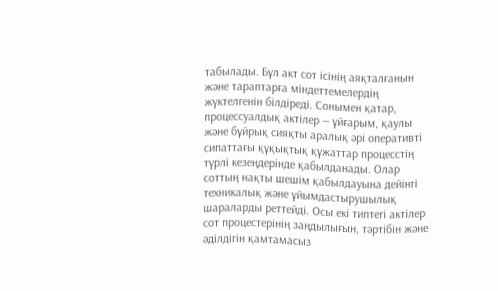табылады. Бұл акт сот ісінің аяқталғанын және тараптарға міндеттемелердің жүктелгенін білдіреді. Сонымен қатар, процессуалдық актілер — ұйғарым, қаулы және бұйрық сияқты аралық әрі оперативті сипаттағы құқықтық құжаттар процесстің түрлі кезеңдерінде қабылданады. Олар соттың нақты шешім қабылдауына дейінгі техникалық және ұйымдастырушылық шараларды реттейді. Осы екі типтегі актілер сот процестерінің заңдылығын, тәртібін және әділдігін қамтамасыз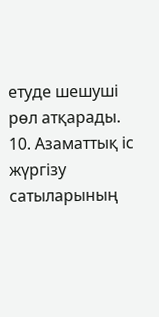етуде шешуші рөл атқарады.
10. Азаматтық іс жүргізу сатыларының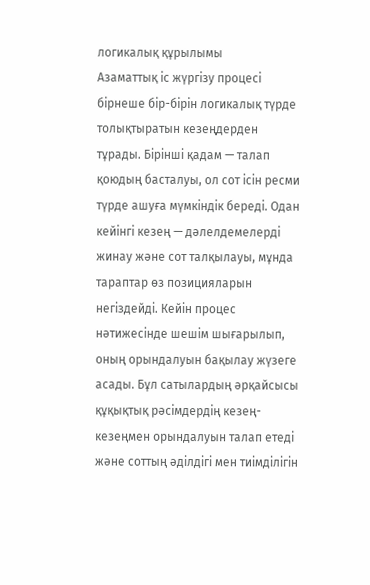логикалық құрылымы
Азаматтық іс жүргізу процесі бірнеше бір-бірін логикалық түрде толықтыратын кезеңдерден тұрады. Бірінші қадам — талап қоюдың басталуы, ол сот ісін ресми түрде ашуға мүмкіндік береді. Одан кейінгі кезең — дәлелдемелерді жинау және сот талқылауы, мұнда тараптар өз позицияларын негіздейді. Кейін процес нәтижесінде шешім шығарылып, оның орындалуын бақылау жүзеге асады. Бұл сатылардың әрқайсысы құқықтық рәсімдердің кезең-кезеңмен орындалуын талап етеді және соттың әділдігі мен тиімділігін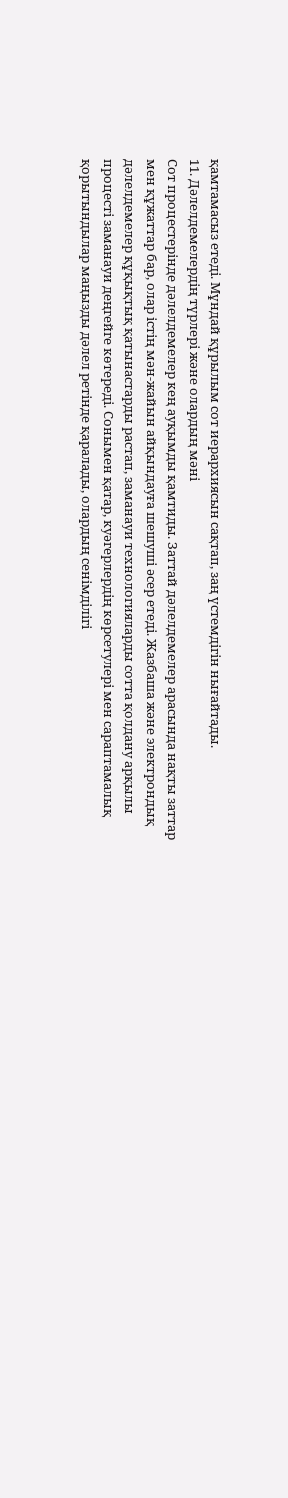қамтамасыз етеді. Мұндай құрылым сот иерархиясын сақтап, заң үстемдігін нығайтады.
11. Дәлелдемелердің түрлері және олардың мәні
Сот процестерінде дәлелдемелер кең ауқымды қамтиды. Заттай дәлелдемелер арасында нақты заттар мен құжаттар бар, олар істің мән-жайын айқындауға шешуші әсер етеді. Жазбаша және электрондық дәлелдемелер құқықтық қатынастарды растап, заманауи технологияларды сотта қолдану арқылы процесті заманауи деңгейге көтереді. Сонымен қатар, куәгерлердің көрсетулері мен сараптамалық қорытындылар маңызды дәлел ретінде қаралады, олардың сенімділігі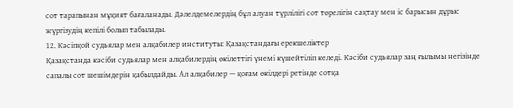сот тарапынан мұқият бағаланады. Дәлелдемелердің бұл алуан түрлілігі сот төрелігін сақтау мен іс барысын дұрыс жүргізудің кепілі болып табылады.
12. Кәсіпқой судьялар мен алқабилер институты: Қазақстандағы ерекшеліктер
Қазақстанда кәсіби судьялар мен алқабилердің өкілеттігі үнемі күшейтіліп келеді. Кәсіби судьялар заң ғылымы негізінде сапалы сот шешімдерін қабылдайды. Ал алқабилер — қоғам өкілдері ретінде сотқа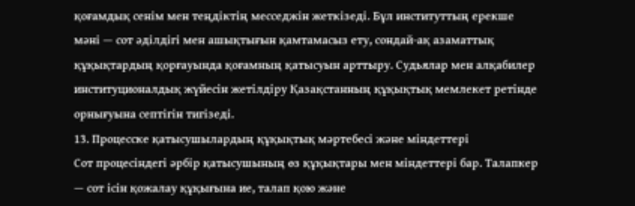қоғамдық сенім мен теңдіктің месседжін жеткізеді. Бұл институттың ерекше мәні — сот әділдігі мен ашықтығын қамтамасыз ету, сондай-ақ азаматтық құқықтардың қорғауында қоғамның қатысуын арттыру. Судьялар мен алқабилер институционалдық жүйесін жетілдіру Қазақстанның құқықтық мемлекет ретінде орнығуына септігін тигізеді.
13. Процесске қатысушылардың құқықтық мәртебесі және міндеттері
Сот процесіндегі әрбір қатысушының өз құқықтары мен міндеттері бар. Талапкер — сот ісін қожалау құқығына ие, талап қою және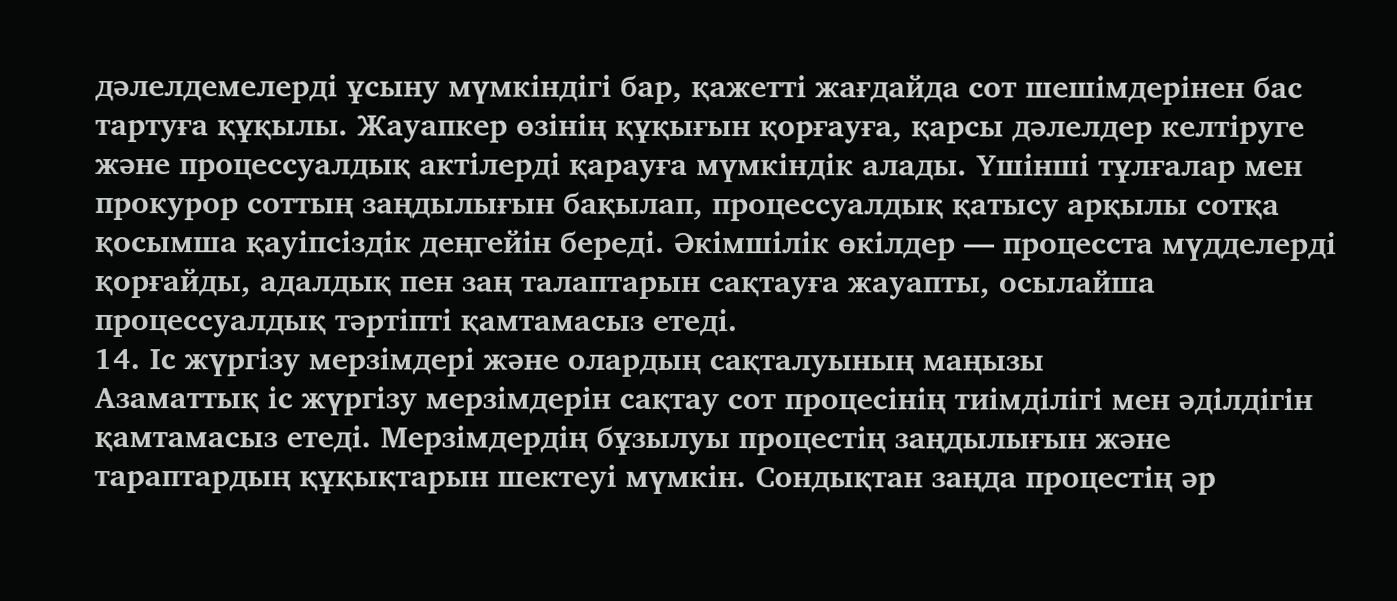дәлелдемелерді ұсыну мүмкіндігі бар, қажетті жағдайда сот шешімдерінен бас тартуға құқылы. Жауапкер өзінің құқығын қорғауға, қарсы дәлелдер келтіруге және процессуалдық актілерді қарауға мүмкіндік алады. Үшінші тұлғалар мен прокурор соттың заңдылығын бақылап, процессуалдық қатысу арқылы сотқа қосымша қауіпсіздік деңгейін береді. Әкімшілік өкілдер — процесста мүдделерді қорғайды, адалдық пен заң талаптарын сақтауға жауапты, осылайша процессуалдық тәртіпті қамтамасыз етеді.
14. Іс жүргізу мерзімдері және олардың сақталуының маңызы
Азаматтық іс жүргізу мерзімдерін сақтау сот процесінің тиімділігі мен әділдігін қамтамасыз етеді. Мерзімдердің бұзылуы процестің заңдылығын және тараптардың құқықтарын шектеуі мүмкін. Сондықтан заңда процестің әр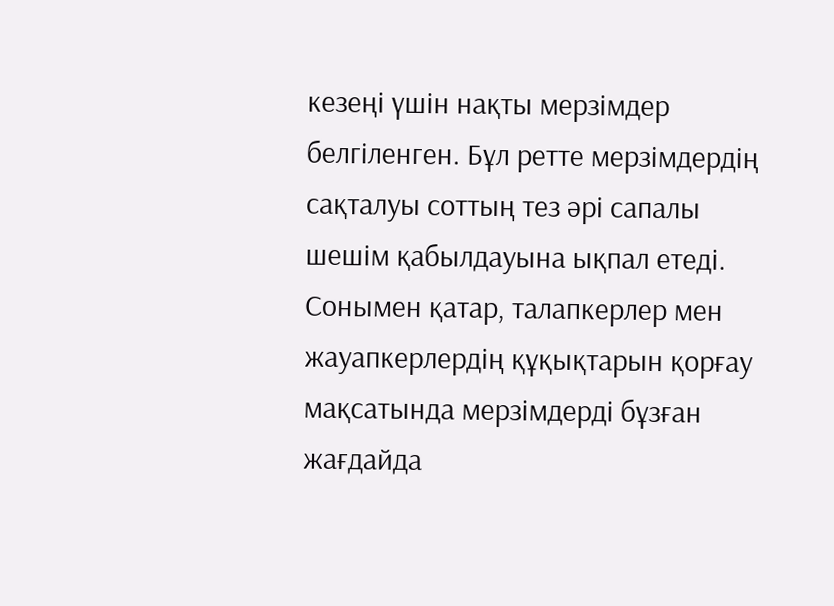кезеңі үшін нақты мерзімдер белгіленген. Бұл ретте мерзімдердің сақталуы соттың тез әрі сапалы шешім қабылдауына ықпал етеді. Сонымен қатар, талапкерлер мен жауапкерлердің құқықтарын қорғау мақсатында мерзімдерді бұзған жағдайда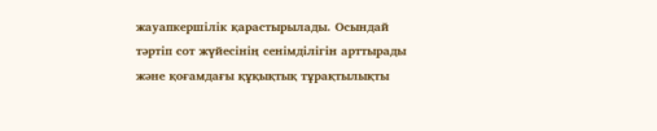жауапкершілік қарастырылады. Осындай тәртіп сот жүйесінің сенімділігін арттырады және қоғамдағы құқықтық тұрақтылықты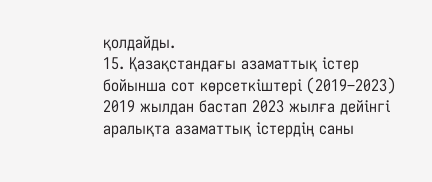қолдайды.
15. Қазақстандағы азаматтық істер бойынша сот көрсеткіштері (2019–2023)
2019 жылдан бастап 2023 жылға дейінгі аралықта азаматтық істердің саны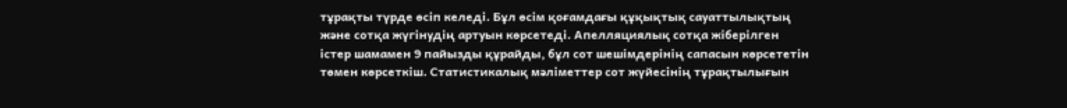тұрақты түрде өсіп келеді. Бұл өсім қоғамдағы құқықтық сауаттылықтың және сотқа жүгінудің артуын көрсетеді. Апелляциялық сотқа жіберілген істер шамамен 9 пайызды құрайды, бұл сот шешімдерінің сапасын көрсететін төмен көрсеткіш. Статистикалық мәліметтер сот жүйесінің тұрақтылығын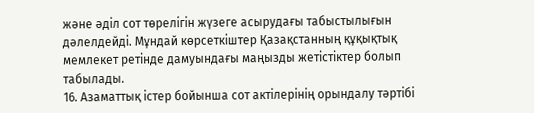және әділ сот төрелігін жүзеге асырудағы табыстылығын дәлелдейді. Мұндай көрсеткіштер Қазақстанның құқықтық мемлекет ретінде дамуындағы маңызды жетістіктер болып табылады.
16. Азаматтық істер бойынша сот актілерінің орындалу тәртібі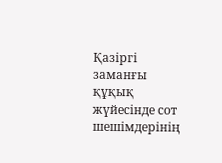Қазіргі заманғы құқық жүйесінде сот шешімдерінің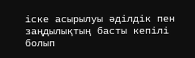іске асырылуы әділдік пен заңдылықтың басты кепілі болып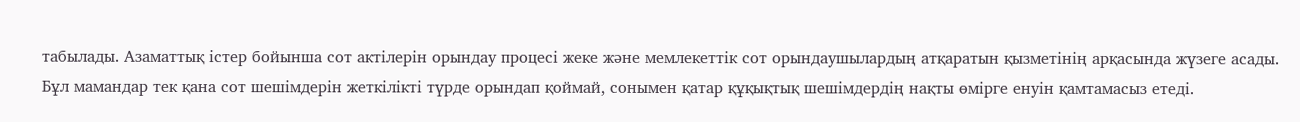табылады. Азаматтық істер бойынша сот актілерін орындау процесі жеке және мемлекеттік сот орындаушылардың атқаратын қызметінің арқасында жүзеге асады. Бұл мамандар тек қана сот шешімдерін жеткілікті түрде орындап қоймай, сонымен қатар құқықтық шешімдердің нақты өмірге енуін қамтамасыз етеді.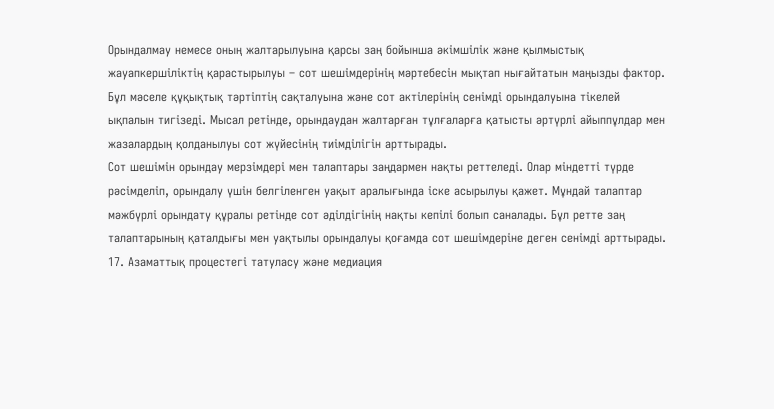Орындалмау немесе оның жалтарылуына қарсы заң бойынша әкімшілік және қылмыстық жауапкершіліктің қарастырылуы – сот шешімдерінің мәртебесін мықтап нығайтатын маңызды фактор. Бұл мәселе құқықтық тәртіптің сақталуына және сот актілерінің сенімді орындалуына тікелей ықпалын тигізеді. Мысал ретінде, орындаудан жалтарған тұлғаларға қатысты әртүрлі айыппұлдар мен жазалардың қолданылуы сот жүйесінің тиімділігін арттырады.
Сот шешімін орындау мерзімдері мен талаптары заңдармен нақты реттеледі. Олар міндетті түрде рәсімделіп, орындалу үшін белгіленген уақыт аралығында іске асырылуы қажет. Мұндай талаптар мәжбүрлі орындату құралы ретінде сот әділдігінің нақты кепілі болып саналады. Бұл ретте заң талаптарының қаталдығы мен уақтылы орындалуы қоғамда сот шешімдеріне деген сенімді арттырады.
17. Азаматтық процестегі татуласу және медиация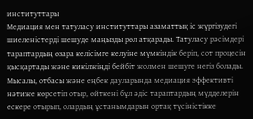институттары
Медиация мен татуласу институттары азаматтық іс жүргізудегі шиеленістерді шешуде маңызды рөл атқарады. Татуласу рәсімдері тараптардың өзара келісімге келуіне мүмкіндік беріп, сот процесін қысқартады және кикілжіңді бейбіт жолмен шешуге негіз болады. Мысалы, отбасы және еңбек дауларында медиация эффективті нәтиже көрсетіп отыр, өйткені бұл әдіс тараптардың мүдделерін ескере отырып, олардың ұстанымдарын ортақ түсіністікке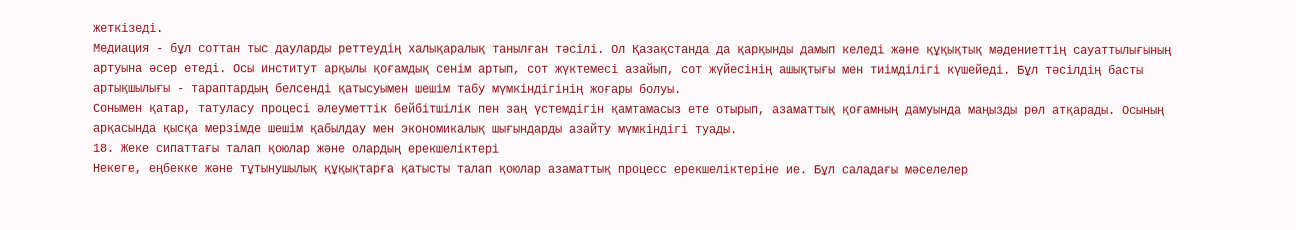жеткізеді.
Медиация - бұл соттан тыс дауларды реттеудің халықаралық танылған тәсілі. Ол Қазақстанда да қарқынды дамып келеді және құқықтық мәдениеттің сауаттылығының артуына әсер етеді. Осы институт арқылы қоғамдық сенім артып, сот жүктемесі азайып, сот жүйесінің ашықтығы мен тиімділігі күшейеді. Бұл тәсілдің басты артықшылығы - тараптардың белсенді қатысуымен шешім табу мүмкіндігінің жоғары болуы.
Сонымен қатар, татуласу процесі әлеуметтік бейбітшілік пен заң үстемдігін қамтамасыз ете отырып, азаматтық қоғамның дамуында маңызды рөл атқарады. Осының арқасында қысқа мерзімде шешім қабылдау мен экономикалық шығындарды азайту мүмкіндігі туады.
18. Жеке сипаттағы талап қоюлар және олардың ерекшеліктері
Некеге, еңбекке және тұтынушылық құқықтарға қатысты талап қоюлар азаматтық процесс ерекшеліктеріне ие. Бұл саладағы мәселелер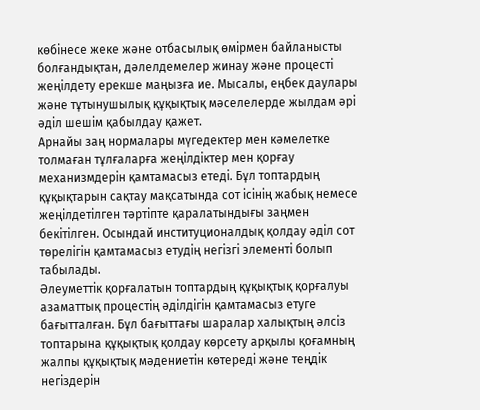көбінесе жеке және отбасылық өмірмен байланысты болғандықтан, дәлелдемелер жинау және процесті жеңілдету ерекше маңызға ие. Мысалы, еңбек даулары және тұтынушылық құқықтық мәселелерде жылдам әрі әділ шешім қабылдау қажет.
Арнайы заң нормалары мүгедектер мен кәмелетке толмаған тұлғаларға жеңілдіктер мен қорғау механизмдерін қамтамасыз етеді. Бұл топтардың құқықтарын сақтау мақсатында сот ісінің жабық немесе жеңілдетілген тәртіпте қаралатындығы заңмен бекітілген. Осындай институционалдық қолдау әділ сот төрелігін қамтамасыз етудің негізгі элементі болып табылады.
Әлеуметтік қорғалатын топтардың құқықтық қорғалуы азаматтық процестің әділдігін қамтамасыз етуге бағытталған. Бұл бағыттағы шаралар халықтың әлсіз топтарына құқықтық қолдау көрсету арқылы қоғамның жалпы құқықтық мәдениетін көтереді және теңдік негіздерін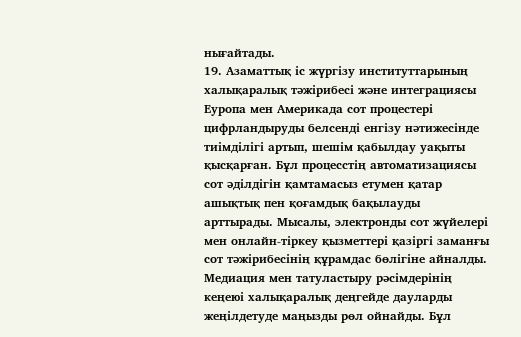нығайтады.
19. Азаматтық іс жүргізу институттарының халықаралық тәжірибесі және интеграциясы
Еуропа мен Америкада сот процестері цифрландыруды белсенді енгізу нәтижесінде тиімділігі артып, шешім қабылдау уақыты қысқарған. Бұл процесстің автоматизациясы сот әділдігін қамтамасыз етумен қатар ашықтық пен қоғамдық бақылауды арттырады. Мысалы, электронды сот жүйелері мен онлайн-тіркеу қызметтері қазіргі заманғы сот тәжірибесінің құрамдас бөлігіне айналды.
Медиация мен татуластыру рәсімдерінің кеңеюі халықаралық деңгейде дауларды жеңілдетуде маңызды рөл ойнайды. Бұл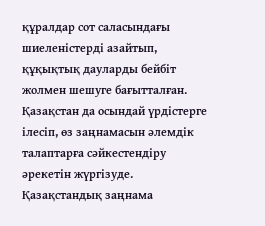құралдар сот саласындағы шиеленістерді азайтып, құқықтық дауларды бейбіт жолмен шешуге бағытталған. Қазақстан да осындай үрдістерге ілесіп, өз заңнамасын әлемдік талаптарға сәйкестендіру әрекетін жүргізуде.
Қазақстандық заңнама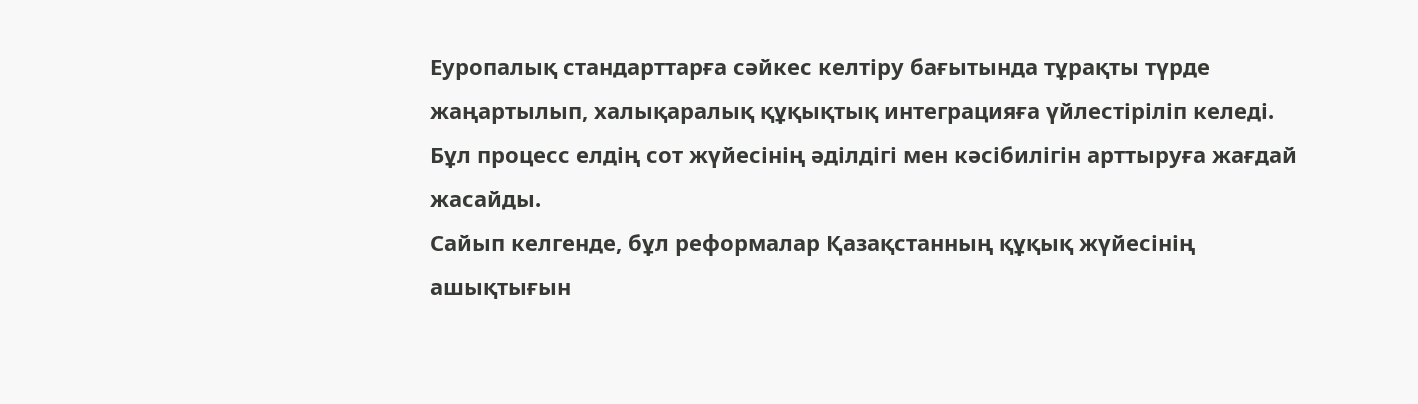Еуропалық стандарттарға сәйкес келтіру бағытында тұрақты түрде жаңартылып, халықаралық құқықтық интеграцияға үйлестіріліп келеді. Бұл процесс елдің сот жүйесінің әділдігі мен кәсібилігін арттыруға жағдай жасайды.
Сайып келгенде, бұл реформалар Қазақстанның құқық жүйесінің ашықтығын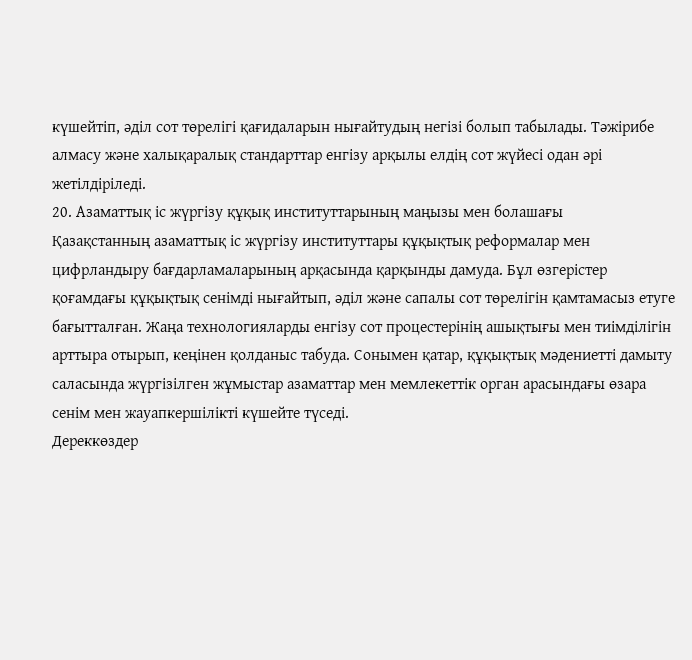күшейтіп, әділ сот төрелігі қағидаларын нығайтудың негізі болып табылады. Тәжірибе алмасу және халықаралық стандарттар енгізу арқылы елдің сот жүйесі одан әрі жетілдіріледі.
20. Азаматтық іс жүргізу құқық институттарының маңызы мен болашағы
Қазақстанның азаматтық іс жүргізу институттары құқықтық реформалар мен цифрландыру бағдарламаларының арқасында қарқынды дамуда. Бұл өзгерістер қоғамдағы құқықтық сенімді нығайтып, әділ және сапалы сот төрелігін қамтамасыз етуге бағытталған. Жаңа технологияларды енгізу сот процестерінің ашықтығы мен тиімділігін арттыра отырып, кеңінен қолданыс табуда. Сонымен қатар, құқықтық мәдениетті дамыту саласында жүргізілген жұмыстар азаматтар мен мемлекеттік орган арасындағы өзара сенім мен жауапкершілікті күшейте түседі.
Дереккөздер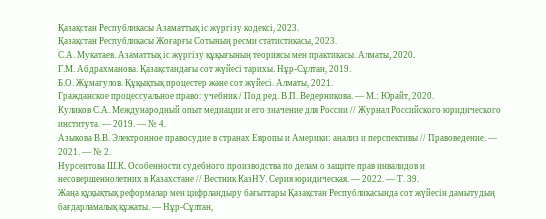Қазақстан Республикасы Азаматтық іс жүргізу кодексі, 2023.
Қазақстан Республикасы Жоғарғы Сотының ресми статистикасы, 2023.
С.А. Мукатаев. Азаматтық іс жүргізу құқығының теориясы мен практикасы. Алматы, 2020.
Г.М. Абдрахманова. Қазақстандағы сот жүйесі тарихы. Нұр-Сұлтан, 2019.
Б.О. Жұмагулов. Құқықтық процестер және сот жүйесі. Алматы, 2021.
Гражданское процессуальное право: учебник / Под ред. В.П. Ведерникова. — М.: Юрайт, 2020.
Куликов С.А. Международный опыт медиации и его значение для России // Журнал Российского юридического института. — 2019. — № 4.
Азыкова В.В. Электронное правосудие в странах Европы и Америки: анализ и перспективы // Правоведение. — 2021. — № 2.
Нурсеитова Ш.К. Особенности судебного производства по делам о защите прав инвалидов и несовершеннолетних в Казахстане // Вестник КазНУ. Серия юридическая. — 2022. — Т. 39.
Жаңа құқықтық реформалар мен цифрландыру бағыттары Қазақстан Республикасында сот жүйесін дамытудың бағдарламалық құжаты. — Нұр-Сұлтан,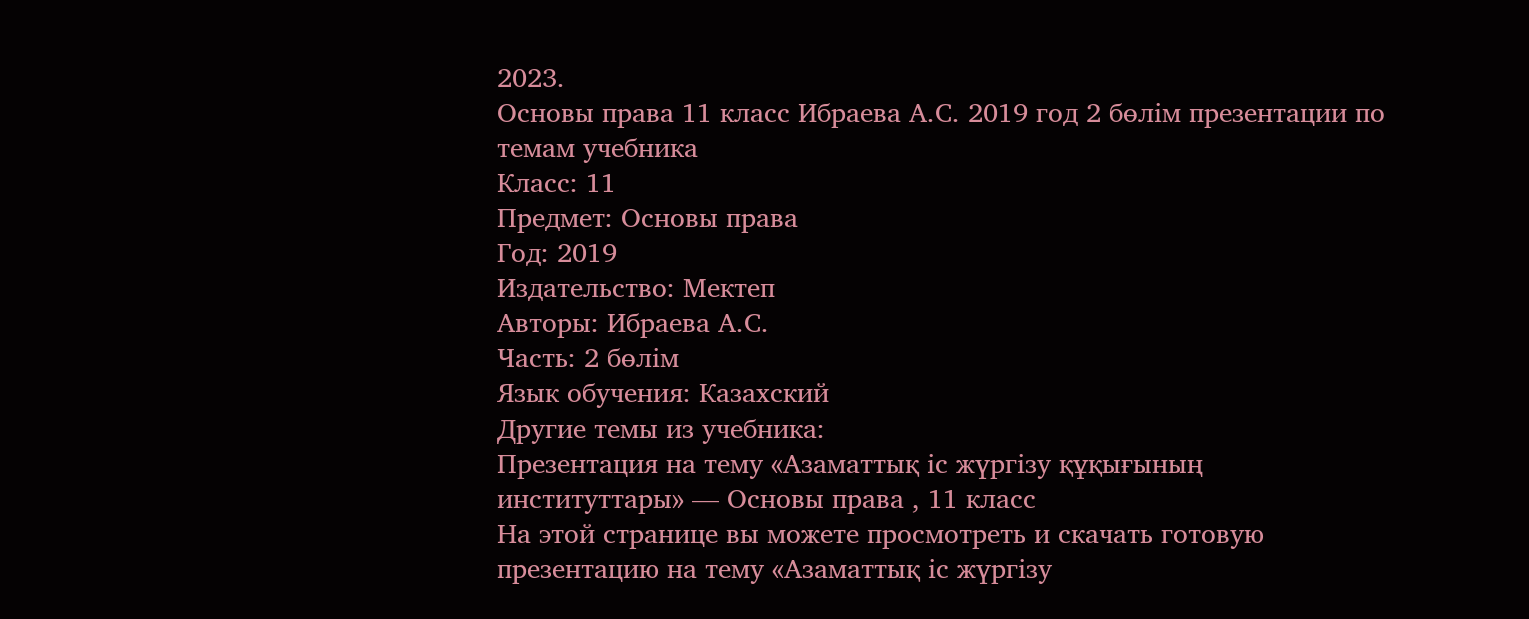2023.
Основы права 11 класс Ибраева А.С. 2019 год 2 бөлім презентации по темам учебника
Класс: 11
Предмет: Основы права
Год: 2019
Издательство: Мектеп
Авторы: Ибраева А.С.
Часть: 2 бөлім
Язык обучения: Казахский
Другие темы из учебника:
Презентация на тему «Азаматтық іс жүргізу құқығының институттары» — Основы права , 11 класс
На этой странице вы можете просмотреть и скачать готовую презентацию на тему «Азаматтық іс жүргізу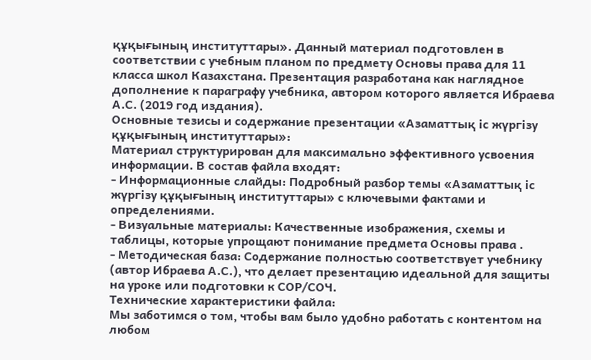құқығының институттары». Данный материал подготовлен в соответствии с учебным планом по предмету Основы права для 11 класса школ Казахстана. Презентация разработана как наглядное дополнение к параграфу учебника, автором которого является Ибраева А.С. (2019 год издания).
Основные тезисы и содержание презентации «Азаматтық іс жүргізу құқығының институттары»:
Материал структурирован для максимально эффективного усвоения информации. В состав файла входят:
- Информационные слайды: Подробный разбор темы «Азаматтық іс жүргізу құқығының институттары» с ключевыми фактами и определениями.
- Визуальные материалы: Качественные изображения, схемы и таблицы, которые упрощают понимание предмета Основы права .
- Методическая база: Содержание полностью соответствует учебнику (автор Ибраева А.С.), что делает презентацию идеальной для защиты на уроке или подготовки к СОР/СОЧ.
Технические характеристики файла:
Мы заботимся о том, чтобы вам было удобно работать с контентом на любом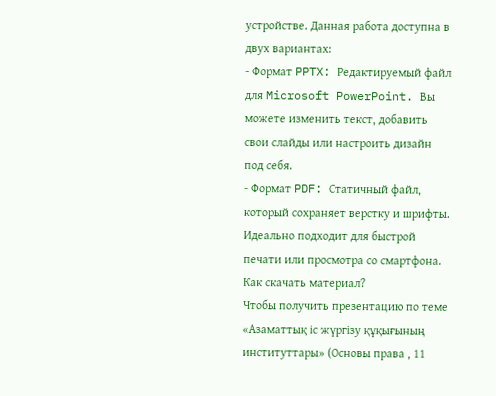устройстве. Данная работа доступна в двух вариантах:
- Формат PPTX: Редактируемый файл для Microsoft PowerPoint. Вы можете изменить текст, добавить свои слайды или настроить дизайн под себя.
- Формат PDF: Статичный файл, который сохраняет верстку и шрифты. Идеально подходит для быстрой печати или просмотра со смартфона.
Как скачать материал?
Чтобы получить презентацию по теме «Азаматтық іс жүргізу құқығының институттары» (Основы права , 11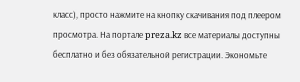класс), просто нажмите на кнопку скачивания под плеером просмотра. На портале preza.kz все материалы доступны бесплатно и без обязательной регистрации. Экономьте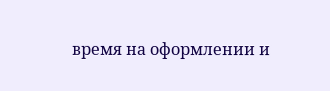время на оформлении и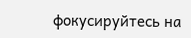фокусируйтесь на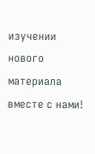изучении нового материала вместе с нами!